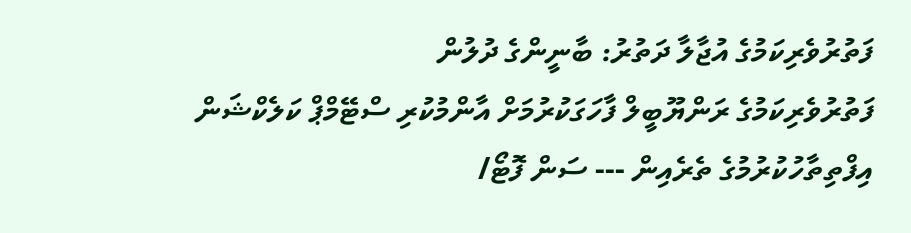ފަތުރުވެރިކަމުގެ އުޖާލާ ދަތުރު: ބާނީންގެ ދުލުން
ފަތުރުވެރިކަމުގެ ރަންޔޫބީލް ފާހަގަކުރުމަށް އާންމުކުރި ސްޓޭމްޕް ކަލެކްޝަން އިފްތިތާހުކުރުމުގެ ތެރެއިން --- ސަން ފޮޓޯ/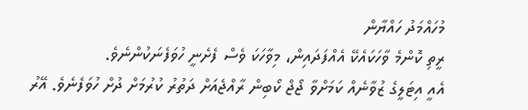މުހައްމަދު ހައްޔާން
ރީތި ކޮންމެ ވާހަކައެކޭ އެއްފަދައިން، މިވާހަކަ ވެސް ފެށެނީ ހުވަފެނަކުންނެވެ.
އެއީ އިޓަލީގެ ޒުވާނެއް ކަމަށްވާ ޖޯޖް ކޯބިން ރާއްޖެއަށް ދަތުރު ކުރުމަށް ދުށް ހުވަފެނެވެ. އޭރު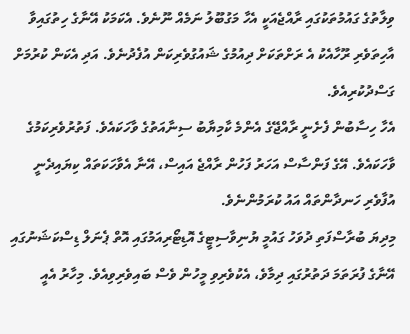ވިލާތުގެ ގައުމުތަކުގައި ރާއްޖެއަކީ އެހާ މަގުބޫލު ނަމެއް ނޫނެވެ. އެކަމަކު އޭނާގެ ހިތުގައިވާ އާހިތަވެރި ރޫހާއެކު އެ ރަށްތަކަށް ދިއުމުގެ ޝައުގުވެރިކަން އުފެދުނެވެ. އަދި އެކަން ކުރުމަށް ގަސްދުކުރިއެވެ.
އެހާ ހިސާބުން ފެށެނީ ރާއްޖޭގެ އެންމެ ކާމިޔާބު ސިނާއަތުގެ ވާހަކައެވެ. ފަތުރުވެރިކަމުގެ ވާހަކައެވެ. އޭގެ ފަންސާސް އަހަރު ފަހުން ރާއްޖެ އައިސް، އޭނާ އެވާހަކަތައް ކިޔައިދެނީ އުފާވެރި ހަނދާންތައް އައު ކުރަމުންނެވެ.
މިދިޔަ ބުރާސްފަތި ދުވަހު ގައުމީ ޔުނިވާސިޓީގެ އޮޑިޓޯރިއަމުގައި އޮތް ޕެނަލް ޑިސްކަޝަނުގައި އޭނާގެ ފުރަތަމަ ދަތުރުގައި ދިމާވެ، އެކުވެރިވި މީހުން ވެސް ބައިވެރިވިއެވެ. މިހާރު އެއީ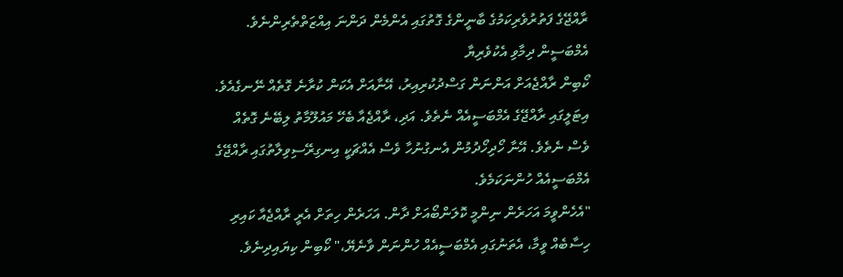ރާއްޖޭގެ ފަތުރުވެރިކަމުގެ ބާނީންގެ ގޮތުގައި އެންމެން ދަންނަ އިއްޒަތްތެރިންނެވެ.
އެމްބަސީން ދިމާވި އެކުވެރިޔާ
ކޯބިން ރާއްޖެއަށް އަންނަން ގަސްދުކުރިއިރު، އޭނާއަށް އެކަން ކުރާނެ ގޮތެއް ނޭނގެއެވެ. އިޓަލީގައި ރާއްޖޭގެ އެމްބަސީއެއް ނެތެވެ. އަދި، ރާއްޖެއާ ބެހޭ މައުލޫމާތު ލިބޭނެ ގޮތެއް ވެސް ނެތެވެ. އޭނާ ހޯދިހޯދުމުން އެނގުނުހާ ވެސް އެއްޗަކީ އިނގިރޭސިވިލާތުގައި ރާއްޖޭގެ އެމްބަސީއެއް ހުންނަކަމެވެ.
"އެހެންވީމަ އަހަރެން ނިންމީ ކޮލަންބޯއަށް ދާން. އަހަރެން ހިތަށް އެރީ ރާއްޖެއާ ކައިރި ހިސާބެއް ވީމާ، އެތަނުގައި އެމްބަސީއެއް ހުންނަން ވާނެޔޭ،" ކޯބިން ކިޔައިދިނެވެ.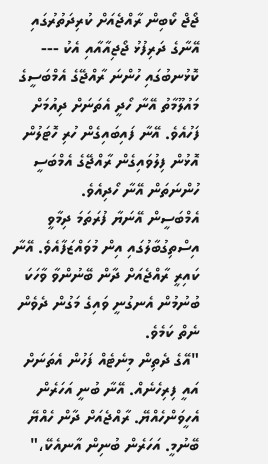ޖޯޖް ކޯބިން ރާއްޖެއަށް ކުރިދަތުރުގައި އޭނާގެ ދަރިފުޅު ޖޯޖިއާއާއި އެކު ---
ކޮޅުނބުގައި ހުންނަ ރާއްޖޭގެ އެމްބަސީގެ މައުލޫމާތު އޭނާ ހޯދީ އެތަނަށް ދިއުމަށް ފަހުއެވެ. އޭނާ ފައިބައިގެން ހުރި ހޮޓަލުން އޮޅުން ފިލުވައިގެން ރާއްޖޭގެ އެމްބަސީ ހުންނަތަން އޭނާ ހޯދިއެވެ.
އެމްބަސީން އޭނަޔާ ފުރަތަމަ ދިމާވީ އިސްތިގުބާލުގައި އިން މުވައްޒަފާއެވެ. އޭނާ ކައިރީ ރާއްޖެއަށް ދާން ބޭނުންވާ ވާހަކަ ބުނުމުން އެނގުނީ ވައިގެ މަގުން ދެވެން ނެތް ކަމެވެ.
"އޭގެ ދެތިން މިނެޓެއް ފަހުން އެތަނަށް އައީ ފިރިހެނެއް. އޭނާ ބުނީ އަހަރެން އެހީވަންހެއްޔޭ. ރާއްޖެއަށް ދާން ހެއްޔޭ ބޭނުމީ. އަހަރެން ބުނިން އާނއެކޭ،"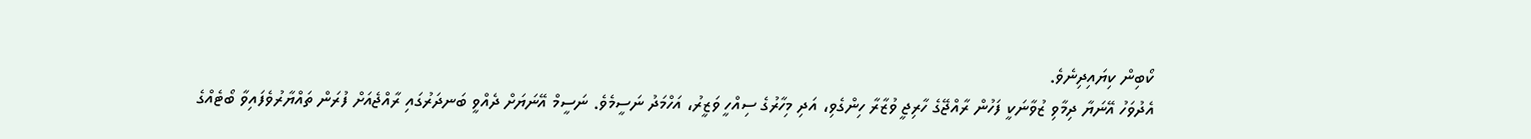ކޯބިން ކިޔައިދިނެވެ.
އެދުވަހު އޭނަޔާ ދިމާވި ޒުވާނަކީ ފަހުން ރާއްޖޭގެ ހާރިޖީ ވުޒާރާ ހިންގެވި، އަދި މިހާރުގެ ސިއްހީ ވަޒީރު، އަހްމަދު ނަސީމެވެ. ނަސީމް އޭނަޔަށް ދެއްވީ ބަނދަރުގައި ރާއްޖެއަށް ފުރަން ތައްޔާރުވެފައިވާ ބޯޓެއްގެ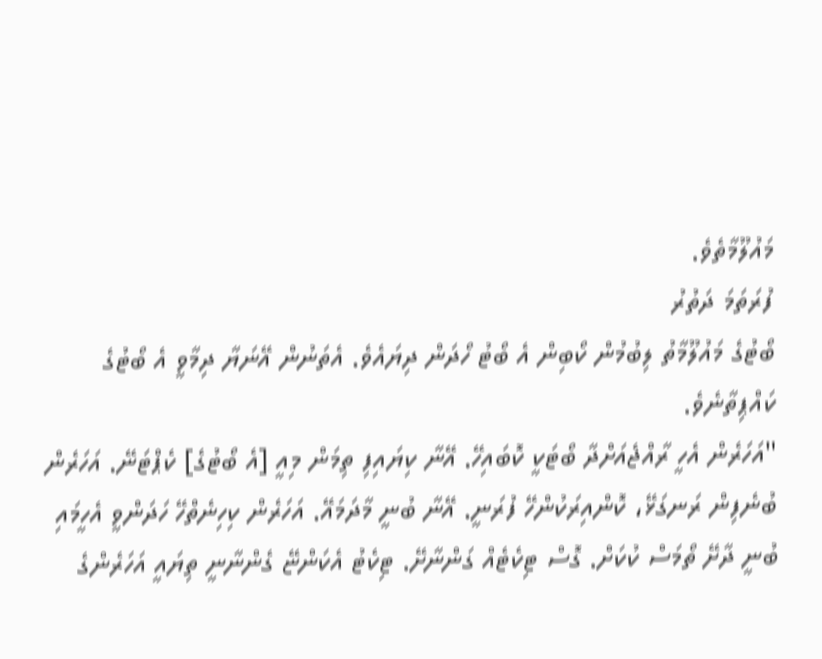މައުލޫމާތެވެ.
ފުރަތަމަ ދަތުރު
ބޯޓުގެ މައުލޫމާތު ލިބުމުން ކޯބިން އެ ބޯޓު ހޯދަން ދިޔައެވެ. އެތަނުން އޭނަޔާ ދިމާވީ އެ ބޯޓުގެ ކައްޕިތާނެވެ.
"އަހަރެން އެހީ ރާއްޖެއަށްދާ ބޯޓަކީ ކޮބައިހޭ. އޭނާ ކިޔައިފި ތިމަން މިއީ [އެ ބޯޓުގެ] ކެޕްޓަނޭ. އަހަރެން ބުނެފިން ރަނގަޅޭ، ކޮންއިރަކުންހޭ ފުރަނީ. އޭނާ ބުނީ މާދަމައޭ. އަހަރެން ކިހިނެތްހޭ ހަދަންވީ އެހީމައި ބުނީ ދާށޭ ތޯމަސް ކުކަށް. ގޮސް ޓިކެޓެއް ގަންނާށޭ. ޓިކެޓު އެކަންޏޭ ގެންނާނީ ތިޔައީ އަހަރެންގެ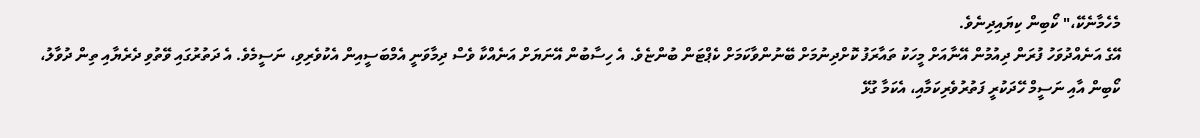މެހެމާނެކޭ،" ކޯބިން ކިޔައިދިނެވެ.
އޭގެ އަނެއްދުވަހު ފުރަން ދިއުމުން އޭނާއަށް މީހަކު ތައާރަފު ކޮށްދިނުމަށް ބޭނުންވާކަމަށް ކެޕްޓަން ބުންޏެވެ. އެ ހިސާބުން އޭނަޔަށް އަނެއްކާ ވެސް ދިމާވަނީ އެމްބަސީއިން އެކުވެރިވި، ނަސީމެވެ. އެ ދަތުރުގައި ވޭތުވި ދެރެޔާއި ތިން ދުވާލު، ކޯބިން އާއި ނަސީމް ހޭދަކުރީ ފަތުރުވެރިކަމާއި، އެކަމާ ގުޅޭ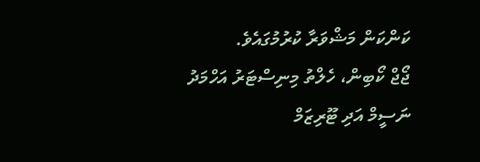ކަންކަން މަޝްވަރާ ކުރުމުގައެވެ.
ޖޯޖް ކޯބިން، ހެލްތު މިނިސްޓަރު އަހްމަދު ނަސީމް އަދި ޓޫރިޒަމް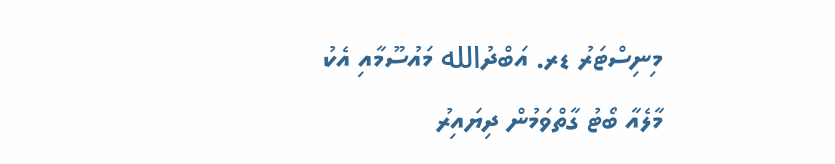މިނިސްޓަރު ޑރ. އަބްދުالله މައުސޫމާއި އެކު
މާލެއާ ބޯޓު ގާތްވަމުން ދިޔައިރު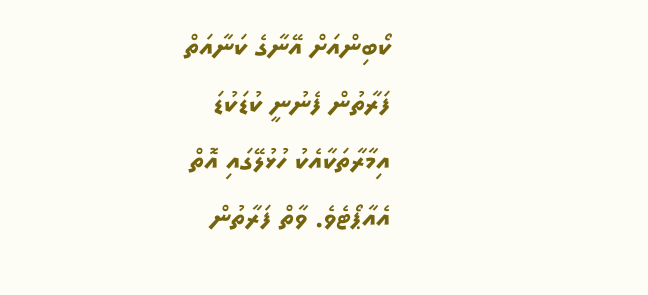ކޯބިންއަށް އޭނާގެ ކަނާއަތް ފަރާތުން ފެނުނީ ކުޑަކުޑަ އިމާރާތަކާއެކު ހުޅުލޭގައި އޮތް އެއާޕޯޓެވެ. ވާތް ފަރާތުން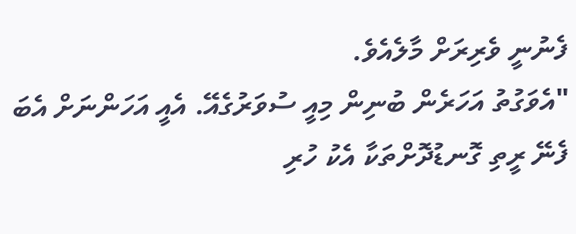ފެނުނީ ވެރިރަށް މާލެއެވެ.
"އެވަގުތު އަހަރެން ބުނިން މިއީ ސުވަރުގެއޭ. އެއީ އަހަންނަށް އެބަ ފެނޭ ރީތި ގޮނޑުދޮށްތަކާ އެކު ހުރި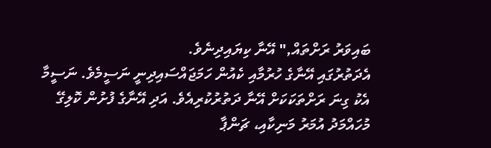ބައިވަރު ރަށްތައް," އޭނާ ކިޔައިދިނެވެ.
އެދަތުރުގައި އޭނާގެ ހުރުމާއި ކެއުން ހަމަޖައްސައިދިނީ ނަސީމެވެ. ނަސީމާ އެކު ގިނަ ރަށްތަކަކަށް އޭނާ ދަތުރުކުރިއެވެ. އަދި އޭނާގެ ފުށުން ކޮލިގޭ މުހައްމަދު އުމަރު މަނިކާއި، ޗަންޕާ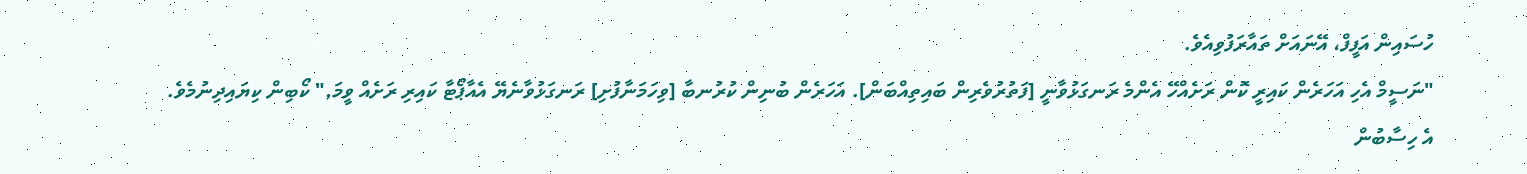ހުސައިން އަފީފް، އޭނައަށް ތައާރަފުވިއެވެ.
"ނަސީމް އެހި އަހަރެން ކައިރީ ކޮން ރަށެއްހޭ އެންމެ ރަނގަޅުވާނީ [ފަތުރުވެރިން ބައިތިއްބަން]. އަހަރެން ބުނިން ކުރުނބާ [ވިހަމަނާފުށި] ރަނގަޅުވާނެޔޭ އެއާޕޯޓާ ކައިރި ރަށެއް ވީމަ," ކޯބިން ކިޔައިދިނުމެވެ.
އެ ހިސާބުން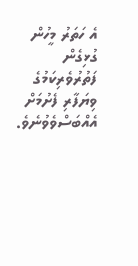އެ ހަތަރު މީހުން ގުޅިގެން ފަތުރުވެރިކަމުގެ ވިޔަފާރި ފެށުމަށް އެއްބަސްވެވުނެވެ.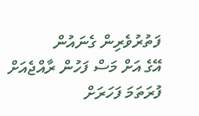ފަތުރުވެރިން ގެނައުން
އޭގެ އަށް މަސް ފަހުން ރާއްޖެއަށް ފުރަތަމަ ފަހަރަށް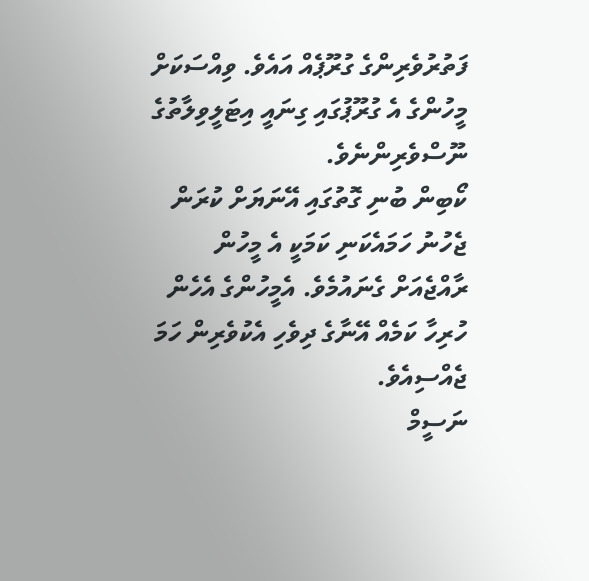ފަތުރުވެރިންގެ ގުރޫޕެއް އައެވެ. ވިއްސަކަށް މީހުންގެ އެ ގުރޫޕުގައި ގިނައީ އިޓަލީވިލާތުގެ ނޫސްވެރިންނެވެ.
ކޯބިން ބުނި ގޮތުގައި އޭނަޔަށް ކުރަން ޖެހުނު ހަމައެކަނި ކަމަކީ އެ މީހުން ރާއްޖެއަށް ގެނައުމެވެ. އެމީހުންގެ އެހެން ހުރިހާ ކަމެއް އޭނާގެ ދިވެހި އެކުވެރިން ހަމަ ޖެއްސިއެވެ.
ނަސީމް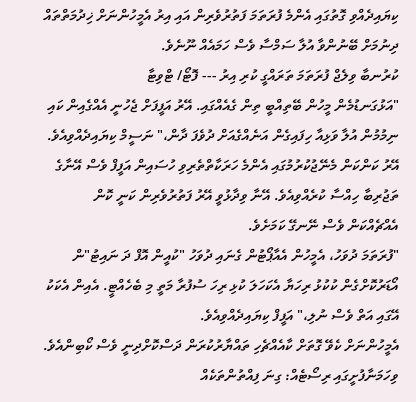ކިޔައިދެއްވި ގޮތުގައި އެންމެ ފުރަތަމަ ފަތުރުވެރިން އައި އިރު އެމީހުންނަށް ޚިދުމަތްތައް ދިނުމަށް ބޭނުންވާ އުލާ ސަމްސާ ވެސް ހަމައެއް ނޫނެވެ.
ކުރުނބާ ވިލެޖް ފުރަތަމަ ތަރައްގީ ކުރި އިރު --- ފޮޓޯ/ ޓްވިޓާ
"އަޅުގަނޑުމެން މީހުން ބޭތިއްބީ ތިން ގެއެއްގައި. އޭރު އަފީފަށް ޖެހުނީ އެއްގެއިން ކައި ނިމުމުން އުލާ ވަޅިއާ ހިފައިގެން އަނެއްގެއަށް ދުވެފަ ދާން،" ނަސީމް ކިޔައިދެއްވިއެވެ.
އޭރު ކަންކަން މެނޭޖުކުރުމުގައި އެންމެ ހަރަކާތްތެރިވި ހުސައިން އަފީފް ވެސް އޭނާގެ ތަޖުރިބާ ހިއްސާ ކުރެއްވިއެވެ. އޭނާ ވިދާޅުވީ އޭރު ފަތުރުވެރިން ކަނީ ކޮން އެއްޗެއްކަން ވެސް ނޭނގޭ ކަމަށެވެ.
"ފުރަތަމަ ދުވަހު، އެމީހުން އެއާޕޯޓުން ގެނައި ދުވަހު "ކުއީން އޮފް ދަ ނައިޓު"ން އޯޑަރުކޮށްގެން ކުކުޅު ރިހަޔާ އެކަހަލަ ކުޅި ރިހަ ސުފުރާ މަތީ މި ބެހެއްޓީ. އެއިން އެކަކު އޭގައި އަތް ވެސް ނުލި،" އަފީފް ކިޔައިދެއްވިއެވެ.
އެމީހުންނަށް ކެވޭ ގޮތަށް ކާއެއްޗެހި ތައްޔާރުކުރަން ދަސްކޮށްދިނީ ވެސް ކޯބިންއެވެ.
ވިހަމަނާފުށީގައި ރިސޯޓެއް: ގިނަ ފިއްތުންތަކެއް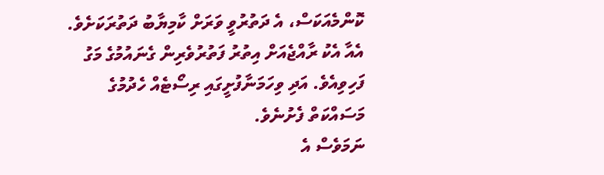ކޮންމެއަކަސް، އެ ދަތުރުވީ ވަރަށް ކާމިޔާބު ދަތުރަކަށެވެ. އެއާ އެކު ރާއްޖެއަށް އިތުރު ފަތުރުވެރިން ގެނައުމުގެ މަގު ފަހިވިއެވެ. އަދި ވިހަމަނާފުށީގައި ރިސޯޓެއް ހެދުމުގެ މަސައްކަތް ފެށުނެވެ.
ނަމަވެސް އެ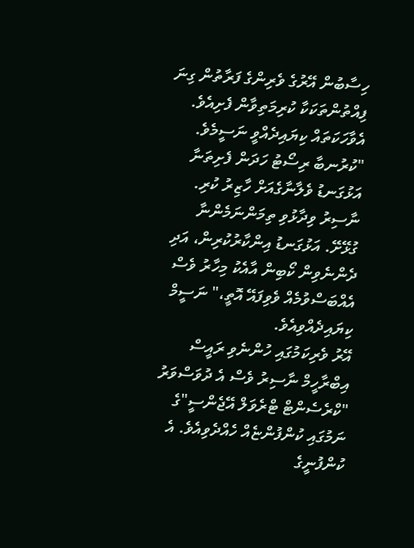ހިސާބުން އޭރުގެ ވެރިންގެ ފަރާތުން ގިނަ ފިއްތުންތަކަކާ ކުރިމަތިވާން ފެށިއެވެ. އެވާހަކަތައް ކިޔައިދެއްވީ ނަސީމެވެ.
"ކުރުނބާ ރިސޯޓު ހަދަން ފެށިތަނާ އަޅުގަނޑު ވެލާނާގެއަށް ހާޒިރު ކުރި. ނާސިރު ވިދާޅުވި ތިމަންނަމެންނާ ގުޅޭށޭ. އަޅުގަނޑު އިންކާރުކުރިން، އަދި ދެންނެވިން ކޯބިން އާއެކު މިހާރު ވެސް އެއްބަސްވުމެއް ވެވިފައޭ އޮތީ،" ނަސީމް ކިޔައިދެއްވިއެވެ.
އޭރު ވެރިކަމުގައި ހުންނެވި ރައީސް އިބްރާހީމް ނާސިރު ވެސް އެ ދުވަސްވަރު "ކްރެސެންޓް ޓްރެވަލް އޭޖެންސީ"ގެ ނަމުގައި ކުންފުންޏެއް ހެއްދެވިއެވެ. އެ ކުންފުނީގެ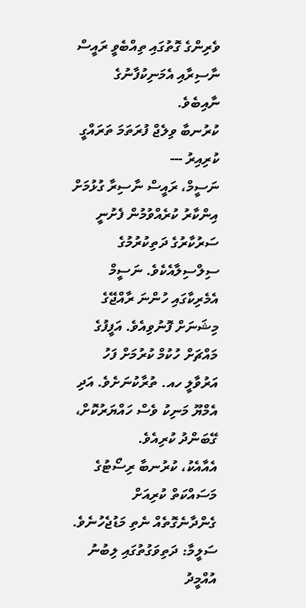ވެރިންގެ ގޮތުގައި ތިއްބެވީ ރައީސް ނާސިރާއި އެމަނިކުފާނުގެ ނާއިބެވެ.
ކުރުނބާ ވިލެޖް ފުރަތަމަ ތަރައްގީ ކުރިއިރު ---
ނަސީމް، ރައީސް ނާސިރާ ގުޅުމަށް އިންކާރު ކުރެއްވުމުން ފެށުނީ ސަރުކާރުގެ ދަތިކުރުމުގެ ސިލްސިލާއެކެވެ. ނަސީމް އެމެރިކާގައި ހުންނަ ރާއްޖޭގެ މިޝަނަށް ފޮނުވިއެވެ. އަފީފުގެ މައްޗަށް ހުކުމް ކުރުމަށް ފަހު އަރުވާލީ ހއ. ތުރާކުނަށެވެ. އަދި އެމްޔޫ މަނިކު ވެސް ހައްޔަރުކޮށް، ގޭބަންދު ކުރިއެވެ.
އެއާއެކު، ކުރުނބާ ރިސޯޓުގެ މަސައްކަތް ކުރިއަށް ގެންދާނެގޮތެއް ނެތި މަޑުޖެހުނެވެ.
ސަލީމާ: ދަތިވަގުތުގައި ލިބުނު އުއްމީދު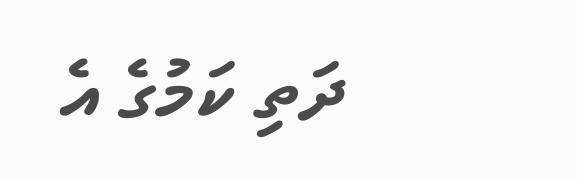ދަތި ކަމުގެ އެ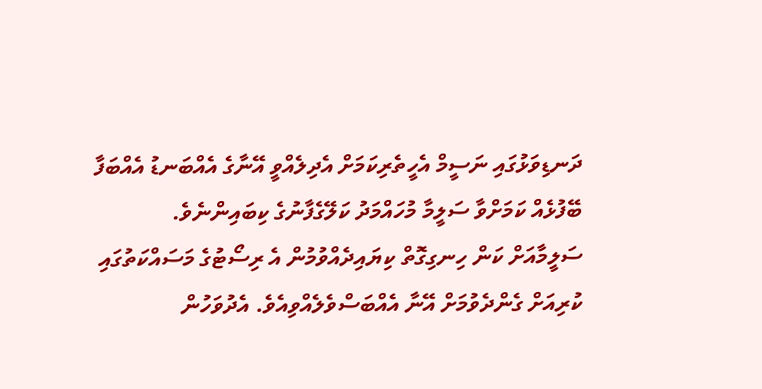ދަނޑިވަޅުގައި ނަސީމް އެހީތެރިކަމަށް އެދިލެއްވީ އޭނާގެ އެއްބަނޑު އެއްބަފާ ބޭފުޅެއް ކަމަށްވާ ސަލީމާ މުހައްމަދު ކަލޭގެފާނުގެ ކިބައިންނެވެ.
ސަލީމާއަށް ކަން ހިނގިގޮތް ކިޔައިދެއްވުމުން އެ ރިސޯޓުގެ މަސައްކަތުގައި ކުރިއަށް ގެންދެވުމަށް އޭނާ އެއްބަސްވެލެއްވިއެވެ. އެދުވަހުން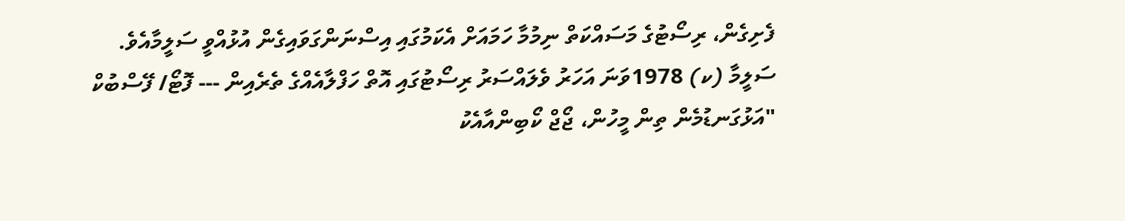ފެށިގެން، ރިސޯޓުގެ މަސައްކަތް ނިމުމާ ހަމައަށް އެކަމުގައި އިސްނަންގަވައިގެން އުޅުއްވީ ސަލީމާއެވެ.
ސަލީމާ (ކ) 1978ވަނަ އަހަރު ވެލައްސަރު ރިސޯޓުގައި އޮތް ހަފްލާއެއްގެ ތެރެއިން --- ފޮޓޯ/ ފޭސްބުކް
"އަޅުގަނޑުމެން ތިން މީހުން، ޖޯޖް ކޯބިންއާއެކު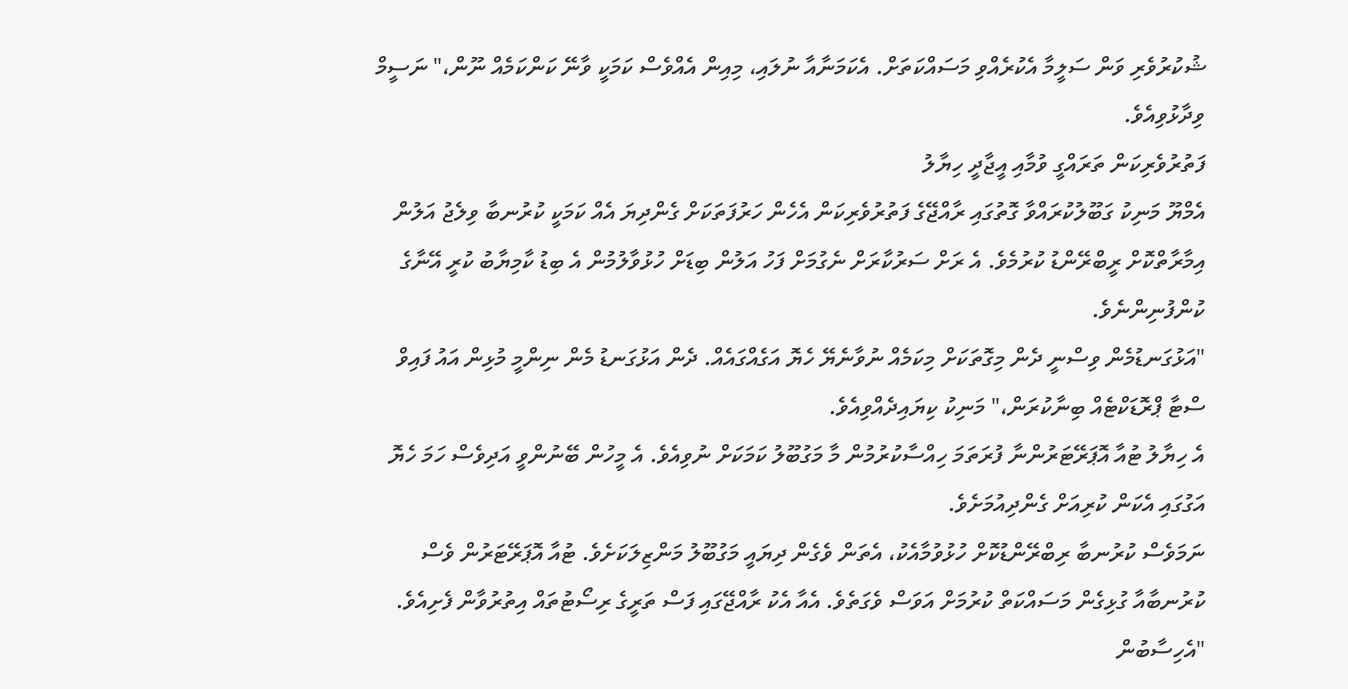ޝުކުރުވެރި ވަން ސަލީމާ އެކުރެއްވި މަސައްކަތަށް. އެކަމަނާއާ ނުލައި، މިއިން އެއްވެސް ކަމަކީ ވާނޭ ކަންކަމެއް ނޫން،" ނަސީމް ވިދާޅުވިއެވެ.
ފަތުރުވެރިކަން ތަރައްގީ ވުމާއި އީޖާދީ ހިޔާލު
އެމްޔޫ މަނިކު ގަބޫލުކުރައްވާ ގޮތުގައި ރާއްޖޭގެ ފަތުރުވެރިކަން އެހެން ހަރުފަތަކަށް ގެންދިޔަ އެއް ކަމަކީ ކުރުނބާ ވިލެޖު އަލުން އިމާރާތްކޮށް ރީބްރޭންޑު ކުރުމެވެ. އެ ރަށް ސަރުކާރަށް ނެގުމަށް ފަހު އަލުން ބިޑަށް ހުޅުވާލުމުން އެ ބިޑު ކާމިޔާބު ކުރީ އޭނާގެ ކުންފުނިންނެވެ.
"އަޅުގަނޑުމެން ވިސްނީ ދެން މިގޮތަކަށް މިކަމެއް ނުވާނެޔޭ ހެޔޮ އަގެއްގައެއް. ދެން އަޅުގަނޑު މެން ނިންމީ މުޅިން އައު ފައިވް ސްޓާ ޕްރޮޑަކްޓެއް ބިނާކުރަން،" މަނިކު ކިޔައިދެއްވިއެވެ.
އެ ހިޔާލު ޓުއާ އޮޕަރޭޓަރުންނާ ފުރަތަމަ ހިއްސާކުރުމުން މާ މަގުބޫލު ކަމަކަށް ނުވިއެވެ. އެ މީހުން ބޭނުންވީ އަދިވެސް ހަމަ ހެޔޮ އަގުގައި އެކަން ކުރިއަށް ގެންދިއުމަށެވެ.
ނަމަވެސް ކުރުނބާ ރިބްރޭންޑުކޮށް ހުޅުވުމާއެކު، އެތަން ވެގެން ދިޔައީ މަގުބޫލު މަންޒިލަކަށެވެ. ޓުއާ އޮޕަރޭޓަރުން ވެސް ކުރުނބާއާ ގުޅިގެން މަސައްކަތް ކުރުމަށް އަވަސް ވެގަތެވެ. އެއާ އެކު ރާއްޖޭގައި ފަސް ތަރީގެ ރިސޯޓުތައް އިތުރުވާން ފެށިއެވެ.
"އެހިސާބުން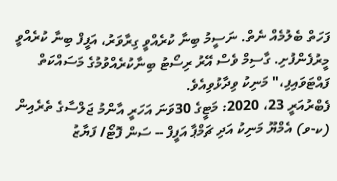ފަހަތް ބެލުމެއް ނެތް. ނަސީމު ބިނާ ކުރެއްވީ ގިރާވަރު، އަފީފް ބިނާ ކުރެއްވީ މީރުފެންފުށި. ގާސިމް ވެސް އޭރު ރިސޯޓު ބިނާކުރެއްވުމުގެ މަސައްކަތް ފައްޓަވައިފި،" މަނިކު ވިދާޅުވިއެވެ.
ފެބްރުއަރީ 23، 2020: މަޓީގެ 30ވަނަ އަހަރީ އާންމު ޖަލްސާގެ ތެރެއިން (ކ-ވ) އެމްޔޫ މަނިކު އަދި ޗަމްޕާ އަފީފް -- ސަން ފޮޓޯ/ ފަޔާޒު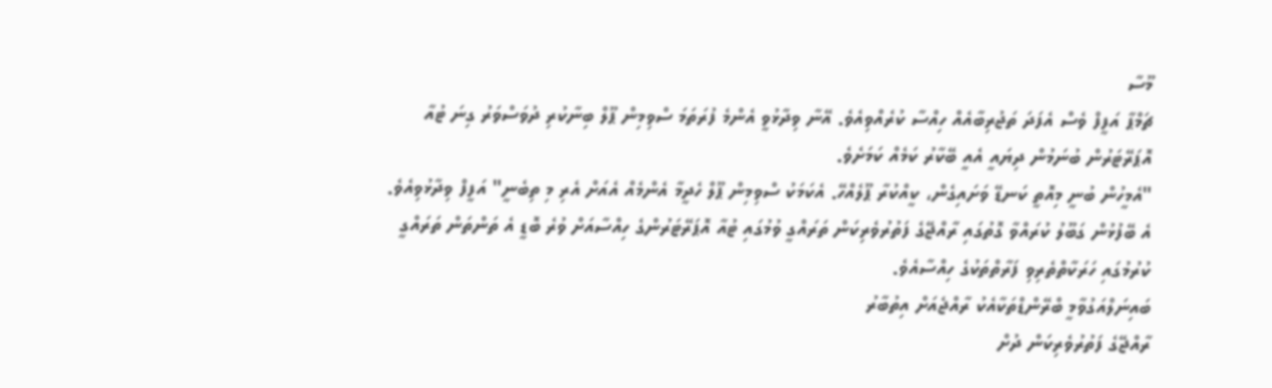މޫސާ
ޗަމްޕާ އަފީފް ވެސް އެފަދަ ތަޖުރިބާއެއް ހިއްސާ ކުރެއްވިއެވެ. އޭނާ ވިދާޅުވީ އެންމެ ފުރަތަމަ ސްވިމިން ޕޫލް ބިނާކުރި ދުވަސްވަރު ގިނަ ޓުއާ އޮޕަރޭޓަރުން ބުނަމުން ދިޔައީ އެއީ ބޭކާރު ކަމެއް ކަމަށެވެ.
"އެމީހުން ބުނީ މިއޮތީ ކަނޑޭ ވަށައިގެން، ކީއްކުރާ ޕޫލެއްހޭ. އެކަމަކު ސްވިމިން ޕޫލް ހެދީމާ އެންމެއް އެއަށް އެރި މި ތިބެނީ" އަފީފް ވިދާޅުވިއެވެ.
އެ ބޭފުޅުން ގަބޫލު ކުރައްވާ ގޮތުގައި ރާއްޖޭގެ ފަތުރުވެރިކަން ތަރައްގީ ވުމުގައި ޓުއާ އޮޕަރޭޓަރުންގެ ހިއްސާއަށް ވުރެ ބޮޑީ އެ ތަންތަން ތަރައްގީ ކުރުމުގައި ހަރަކާތްތެރިވި ފަރާތްތަކުގެ ހިއްސާއެވެ.
ބައިނަލްއަގުވާމީ ބްރޭންޑްތަކާއެކު ރާއްޖެއަށް އިތުބާރު
ރާއްޖޭގެ ފަތުރުވެރިކަން ދުށް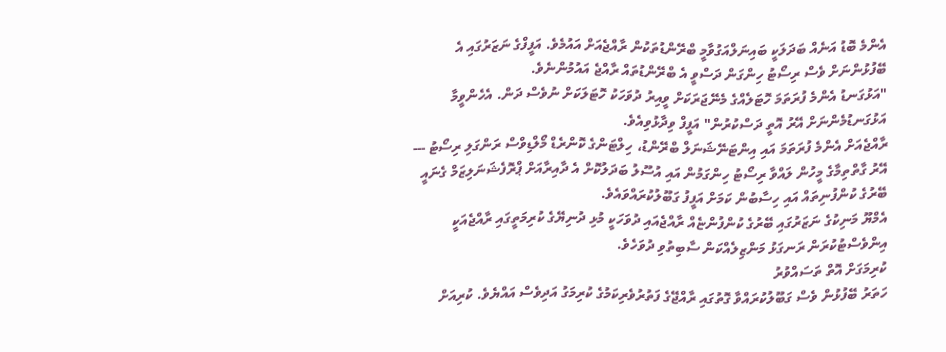އެންމެ ބޮޑު އަނެއް ބަދަލަކީ ބައިނަލްއަގުވާމީ ބްރޭންޑުތަކުން ރާއްޖެއަށް އައުމެވެ. އަފީފްގެ ނަޒަރުގައި އެ ބޭފުޅުންނަށް ވެސް ރިސޯޓު ހިންގަން ދަސްވީ އެ ބްރޭންޑުތައް ރާއްޖެ އައުމުންނެވެ.
"އަޅުގަނޑު އެންމެ ފުރަތަމަ ހޮޓަލެއްގެ މެނޭޖަރަކަށް ވީއިރު ދުވަހަކު ހޮޓަލަކަށް ނުވެސް ދަން. އެހެންވީމާ އަޅުގަނޑުމެންނަށް އޭރު އޮތީ ދަސްކުރުން" އަފީފް ވިދާޅުވިއެވެ.
ރާއްޖެއަށް އެންމެ ފުރަތަމަ އައި އިންޓަނޭޝަނަލް ބްރޭންޑު، ހިލްޓަންގެ ކޮންރެޑް މޯލްޑިވްސް ރަންގަލި ރިސޯޓު ---
އޭރު ގާތްތިމާގެ މީހުން ލައްވާ ރިސޯޓު ހިންގަމުން އައި އުސޫލު ބަދަލުކޮށް އެ ދާއިރާއަށް ޕްރޮފެޝަނަލިޒަމް ގެނައީ ބޭރުގެ ކުންފުނިތައް އައި ހިސާބުން ކަމަށް އަފީފު ގަބޫލުކުރައްވައެވެ.
އެމްޔޫ މަނިކުގެ ނަޒަރުގައި ބޭރުގެ ކުންފުންޏެއް ރާއްޖެއައި ދުވަހަކީ މުޅި ދުނިޔޭގެ ކުރިމަތީގައި ރާއްޖެއަކީ އިންވެސްޓުކުރަން ރަނގަޅު މަންޒިލެއްކަން ސާބިތުވި ދުވަހެވެ.
ކުރިމަގަށް އޮތް ތަސައްވުރު
ހަތަރު ބޭފުޅުން ވެސް ގަބޫލުކުރައްވާ ގޮތުގައި ރާއްޖޭގެ ފަތުރުވެރިކަމުގެ ކުރިމަގު އަދިވެސް އައްޔެވެ. ކުރިއަށް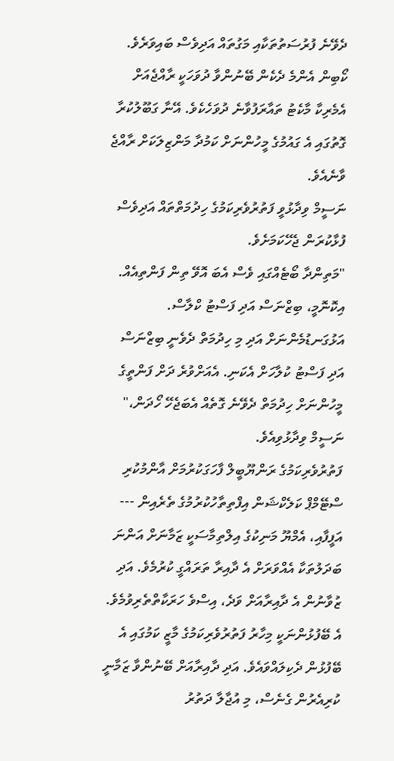ދެވޭނެ ފުރުސަތުތަކާއި މަގުތައް އަދިވެސް ބައިވަރެވެ.
ކޯބިން އެންމެ ދެކެން ބޭނުންވާ ދުވަހަކީ ރާއްޖެއަށް އެމެރިކާ މާކެޓު ތައާރަފުވާނެ ދުވަހެކެވެ. އޭނާ ގަބޫލުކުރާ ގޮތުގައި އެ ގައުމުގެ މީހުންނަށް ކަމުދާ މަންޒިލަކަށް ރާއްޖެ ވާނެއެވެ.
ނަސީމް ވިދާޅުވީ ފަތުރުވެރިކަމުގެ ހިދުމަތްތައް އަދިވެސް ފުޅާކުރަން ޖެހޭކަމަށެވެ.
"މަތިންދާ ބޯޓެއްގައި ވެސް އެބަ އޮވޭ ތިން ފަންތިއެއް. އިކޮނޮމީ، ބިޒްނަސް އަދި ފަސްޓު ކްލާސް. އަޅުގަނޑުމެންނަށް އަދި މި ހިދުމަތް ދެވެނީ ބިޒްނަސް އަދި ފަސްޓު ކުލާހަށް އެކަނި. އެއަށްވުރެ ދަށް ފަންތީގެ މީހުންނަށް ހިދުމަތް ދެވޭނެ ގޮތެއް އެބަޖެހޭ ހޯދަން،" ނަސީމް ވިދާޅުވިއެވެ.
ފަތުރުވެރިކަމުގެ ރަންޔޫބީލް ފާހަގަކުރުމަށް އާންމުކުރި ސްޓޭމްޕް ކަލެކްޝަން އިފްތިތާހުކުރުމުގެ ތެރެއިން ---
އަފީފާއި، އެމްޔޫ މަނިކުގެ އިލްތިމާސަކީ ޒަމާނަށް އަންނަ ބަދަލުތަކާ އެއްވަރަށް އެ ދާއިރާ ތަރައްގީ ކުރުމެވެ. އަދި ޒުވާނުން އެ ދާއިރާއަށް ވަދެ، އިސްވެ ހަރަކާތްތެރިވުމެވެ.
އެ ބޭފުޅުންނަކީ މިހާރު ފަތުރުވެރިކަމުގެ މާޒީ ކަމުގައި އެ ބޭފުޅުން ދެކިލައްވައެވެ. އަދި ދާއިރާއަށް ބޭނުންވާ ޒަމާނީ ކުރިއެރުން ގެނެސް، މި އުޖާލާ ދަތުރު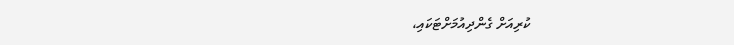ކުރިއަށް ގެންދިއުމަށްޓަކައި،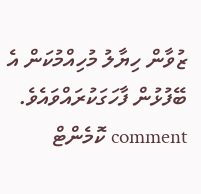ޒުވާން ހިޔާލު މުހިއްމުކަން އެ ބޭފުޅުން ފާހަގަކުރައްވައެވެ.
comment ކޮމެންޓް